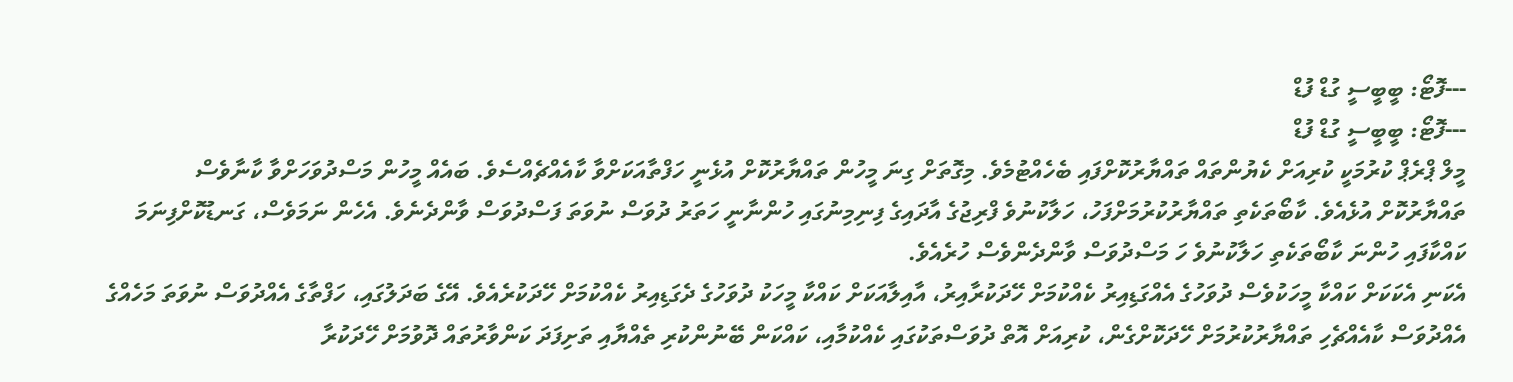---ފޮޓޯ: ބީބީސީ ގުޑް ފުޑް
---ފޮޓޯ: ބީބީސީ ގުޑް ފުޑް
މީލް ޕްރެޕް ކުރުމަކީ ކުރިއަށް ކެޔުންތައް ތައްޔާރުކޮށްފައި ބެހެއްޓުމެވެ. މިގޮތަށް ގިނަ މީހުން ތައްޔާރުކޮށް އުޅެނީ ހަފްތާއަކަށްވާ ކާއެއްޗެއްސެވެ. ބައެއް މީހުން މަސްދުވަހަށްވާ ކާނާވެސް ތައްޔާރުކޮށް އުޅެއެވެ. ކާބޯތަކެތި ތައްޔާރުކުރުމަށްފަހު، ހަލާކުނުވެ ފްރިޖުގެ އާދައިގެ ފިނިމިނުގައި ހުންނާނީ ހަތަރު ދުވަސް ނުވަތަ ފަސްދުވަސް ވާންދެނެވެ. އެހެން ނަމަވެސް، ގަނޑުކޮށްފިނަމަ ކައްކާފައި ހުންނަ ކާބޯތަކެތި ހަލާކުނުވެ ހަ މަސްދުވަސް ވާންދެންވެސް ހުރެއެވެ.
އެކަނި އެކަކަށް ކައްކާ މީހަކުވެސް ދުވަހުގެ އެއްގަޑިއިރު ކެއްކުމަށް ހޭދަކުރާއިރު، އާއިލާއަކަށް ކައްކާ މީހަކު ދުވަހުގެ ދެގަޑިއިރު ކެއްކުމަށް ހޭދަކުރެއެވެ. އޭގެ ބަދަލުގައި، ހަފްތާގެ އެއްދުވަސް ނުވަތަ މަހެއްގެ އެއްދުވަސް ކާއެއްޗެހި ތައްޔާރުކުރުމަށް ހޭދަކޮށްގެން، ކުރިއަށް އޮތް ދުވަސްތަކުގައި ކެއްކުމާއި، ކައްކަން ބޭނުންކުރި ތެއްޔާއި ތަށިފަދަ ކަންވާރުތައް ދޮވުމަށް ހޭދަކުރާ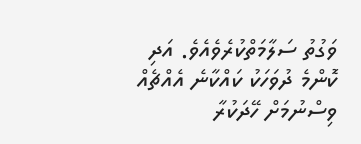ވަގުތު ސަލާމަތްކުރެވެއެވެ. އަދި ކޮންމެ ދުވަހަކު ކައްކާނެ އެއްޗެއް ވިސްނުމަށް ހޭދަކުރާ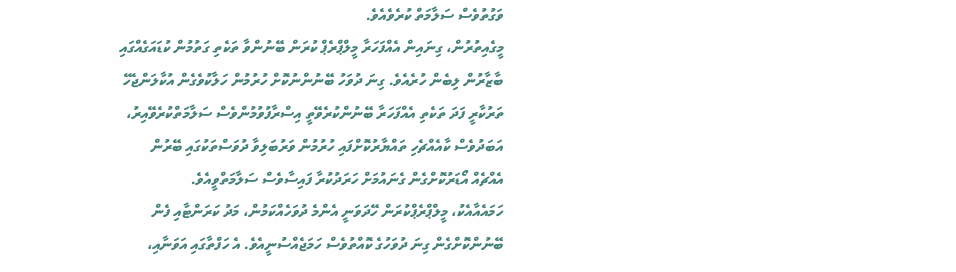ވަގުތުވެސް ސަލާމަތް ކުރެވެއެވެ.
މީގެއިތުރުން، ގިނައިން އެއްފަހަރާ މީލްޕްރެޕް ކުރަން ބޭނުންވާ ތަކެތި ގަތުމުން ކުޑައަގެއްގައި ބާޒާރުން ލިބެން ހުރެއެވެ. ގިނަ ދުވަހު ބޭނުންނުކޮށް ހުރުމުން ހަލާކުވެގެން އުކާލަންޖެހޭ ތަރުކާރީ ފަދަ ތަކެތި އެއްފަހަރާ ބޭނުންކުރެވޭތީ އިސްރާފުވުމުންވެސް ސަލާމަތްކުރެވޭއިރު، އަބަދުވެސް ކާއެއްޗެހި ތައްޔާރުކޮށްފައި ހުރުމުން ވަރުބަލިވާ ދުވަސްތަކުގައި ބޭރުން އެއްޗެއް އޯޑަރުކޮށްގެން ގެނައުމަށް ހަރަދުކުރާ ފައިސާވެސް ސަލާމަތްވީއެވެ.
ހަމައެއާއެކު، މީލްޕްރެޕްކުރަން ހޭދަވަނީ އެންމެ ދުވަހެއްކަމުން، މަދު ކަރަންޓާއި ފެން ބޭނުންކޮށްގެން ގިނަ ދުވަހުގެ ކޮއްތުވެސް ހަމަޖެއްސުނީއެވެ. އެ ހަފްތާގައި އަވަނާއި،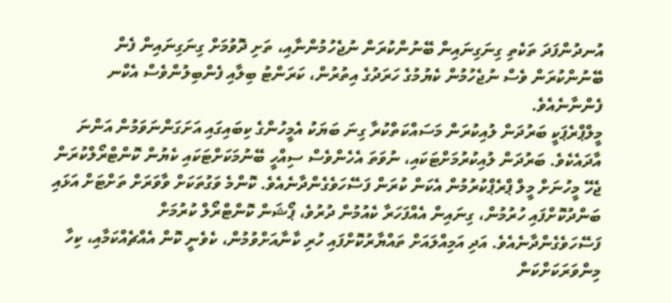އުނދުންފަދަ ތަކެތި ގިނަގިނައިން ބޭނުންކުރަން ނުޖެހުމުންނާއި، ތަށި ދޮވުމަށް ގިނަގިނައިން ފެން ބޭނުންކުރަން ވެސް ނުޖެހުމުން ކެޔުމުގެ ހަރަދުގެ އިތުރުން، ކަރަންޓު ބިލާއި ފެންބިލުންވެސް އެކްނ ފެންނާނެއެވެ.
މީލްޕްރެޕަކީ ބަރުދަން ލުއިކުރަން މަސައްކަތްކުރާ ގިނަ ބަޔަކު އެމީހުންގެ ކިބައިގައި އަށަގަންނަވަމުން އަންނަ އާދައެކެވެ. ބަރުދަން ލުއިކުރުމަށްޓަކައި، ނުވަތަ އެހެންވެސް ސިއްހީ ބޭނުމަކަށްޓަކައި ކެޔުން ކޮންޓްރޯލްކުރަން ޖެހޭ މީހުނަށް މީލް ޕްރެޕްކުރުމުން އެކަން ކުރަން ފަސޭހަވެގެންދާނެއެވެ. ކޮންމެ ވަގުތަކަށް ވާވަރަށް ތަށްޓަށް އަޅައި ބަންދުކޮށްފައި ހުރުމުން، ގިނައިން އެއްފަހަރާ ކެއުމުން ދުރުވެ، ޕޯޝަން ކޮންޓްރޯލް ކުރުމަށް ފަސޭހަވެގެންދާނެއެވެ. އަދި އަމިއްލައަށް ތައްޔާރުކޮށްފައި ހުރި ކާނާއަށްވުމުން، ކެވެނީ ކޮން އެއްޗެއްކަމާއި، ކިހާ މިންވަރަކަށްކަން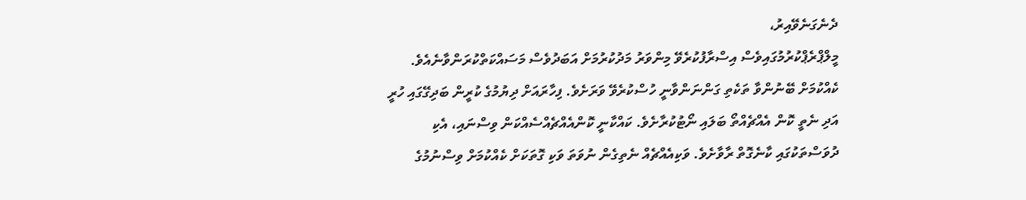ދެނެގަނެވޭއިރު،
މީލްޕްރެޕްކުރުމުގައިވެސް އިސްރާފުކުރެވޭ މިންވަރު މަދުކުރުމަށް އަބަދުވެސް މަސައްކަތްކުރަންވާނެއެވެ. ކެއްކުމަށް ބޭނުންވާ ތަކެތި ގަންނަންވާނީ ހުސްކުރެވޭ ވަރަށެވެ. ފިހާރައަށް ދިޔުމުގެ ކުރީން ބަދިގޭގައި ހުރީ އަދި ނެތީ ކޮން އެއްޗެއްތޯ ބަލައި ނޯޓުކުރާށެވެ. ކައްކާނީ ކޮންއެއްޗެއްސެއްކަން ވިސްނައި، އެކި ދުވަސްތަކުގައި ކާނެގޮތް ރާވާށެވެ. ވަކިއެއްޗެއް ނެތިގެން ނުވަތަ ވަކި ގޮތަކަށް ކެއްކުމަށް ވިސްނުމުގެ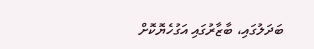ބަދަލުގައި، ބާޒާރުގައި އަގުހެޔޮކޮށް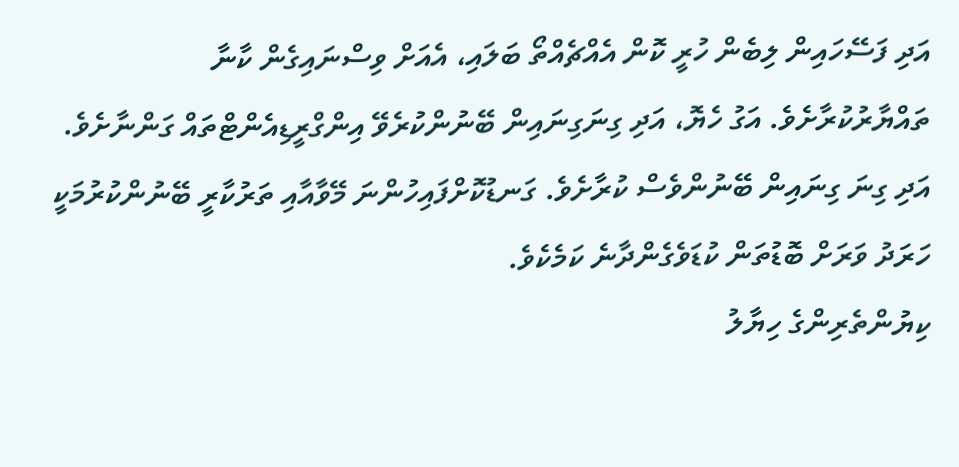އަދި ފަސޭހައިން ލިބެން ހުރީ ކޮން އެއްޗެއްތޯ ބަލައި، އެއަށް ވިސްނައިގެން ކާނާ ތައްޔާރުކުރާށެވެ. އަގު ހެޔޮ، އަދި ގިނަގިނައިން ބޭނުންކުރެވޭ އިންގްރީޑިއެންޓްތައް ގަންނާށެވެ. އަދި ގިނަ ގިނައިން ބޭނުންވެސް ކުރާށެވެ. ގަނޑުކޮށްފައިހުންނަ މޭވާއާއި ތަރުކާރީ ބޭނުންކުރުމަކީ ހަރަދު ވަރަށް ބޮޑުތަން ކުޑަވެގެންދާނެ ކަމެކެވެ.
ކިޔުންތެރިންގެ ހިޔާލު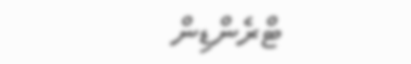ޓްރެންޑިން